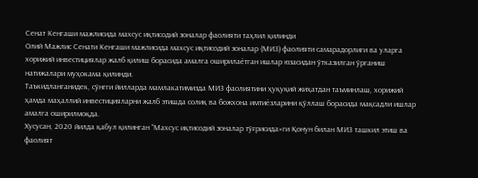Сенат Кенгаши мажлисида махсус иқтисодий зоналар фаолияти таҳлил қилинди
Олий Мажлис Сенати Кенгаши мажлисида махсус иқтисодий зоналар (МИЗ) фаолияти самарадорлиги ва уларга хорижий инвестициялар жалб қилиш борасида амалга оширилаётган ишлар юзасидан ўтказилган ўрганиш натижалари муҳокама қилинди.
Таъкидланганидек, сўнгги йилларда мамлакатимизда МИЗ фаолиятини ҳуқуқий жиҳатдан таъминлаш, хорижий ҳамда маҳаллий инвестицияларни жалб этишда солиқ ва божхона имтиёзларини қўллаш борасида мақсадли ишлар амалга оширилмоқда.
Хусусан, 2020 йилда қабул қилинган “Махсус иқтисодий зоналар тўғрисида»ги Қонун билан МИЗ ташкил этиш ва фаолият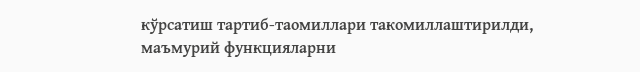кўрсатиш тартиб-таомиллари такомиллаштирилди, маъмурий функцияларни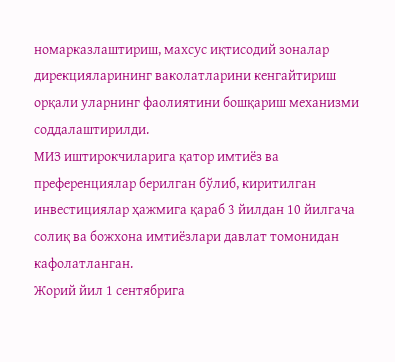номарказлаштириш, махсус иқтисодий зоналар дирекцияларининг ваколатларини кенгайтириш орқали уларнинг фаолиятини бошқариш механизми соддалаштирилди.
МИЗ иштирокчиларига қатор имтиёз ва преференциялар берилган бўлиб, киритилган инвестициялар ҳажмига қараб 3 йилдан 10 йилгача солиқ ва божхона имтиёзлари давлат томонидан кафолатланган.
Жорий йил 1 сентябрига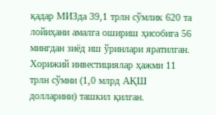қадар МИЗда 39,1 трлн сўмлик 620 та лойиҳани амалга ошириш ҳисобига 56 мингдан зиёд иш ўринлари яратилган. Хорижий инвестициялар ҳажми 11 трлн сўмни (1,0 млрд АҚШ долларини) ташкил қилган.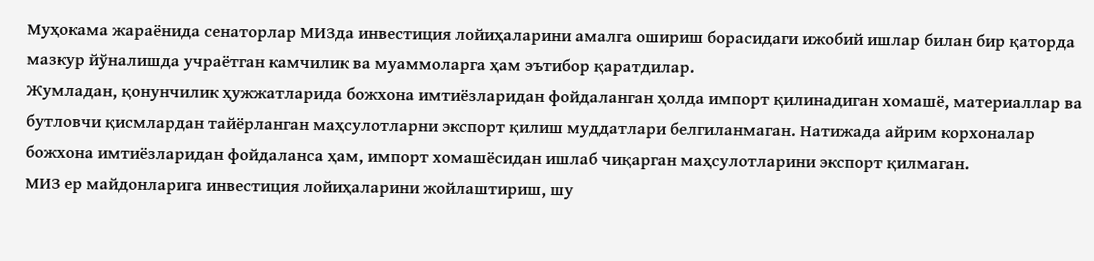Муҳокама жараёнида сенаторлар МИЗда инвестиция лойиҳаларини амалга ошириш борасидаги ижобий ишлар билан бир қаторда мазкур йўналишда учраётган камчилик ва муаммоларга ҳам эътибор қаратдилар.
Жумладан, қонунчилик ҳужжатларида божхона имтиёзларидан фойдаланган ҳолда импорт қилинадиган хомашё, материаллар ва бутловчи қисмлардан тайёрланган маҳсулотларни экспорт қилиш муддатлари белгиланмаган. Натижада айрим корхоналар божхона имтиёзларидан фойдаланса ҳам, импорт хомашёсидан ишлаб чиқарган маҳсулотларини экспорт қилмаган.
МИЗ ер майдонларига инвестиция лойиҳаларини жойлаштириш, шу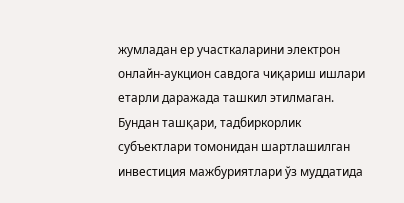жумладан ер участкаларини электрон онлайн-аукцион савдога чиқариш ишлари етарли даражада ташкил этилмаган.
Бундан ташқари, тадбиркорлик субъектлари томонидан шартлашилган инвестиция мажбуриятлари ўз муддатида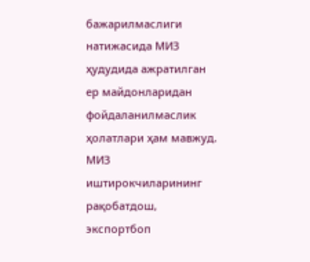бажарилмаслиги натижасида МИЗ ҳудудида ажратилган ер майдонларидан фойдаланилмаслик ҳолатлари ҳам мавжуд.
МИЗ иштирокчиларининг рақобатдош, экспортбоп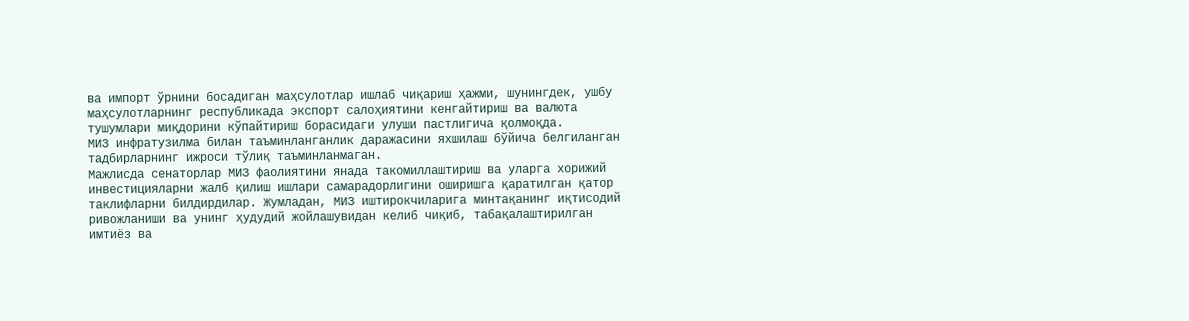ва импорт ўрнини босадиган маҳсулотлар ишлаб чиқариш ҳажми, шунингдек, ушбу маҳсулотларнинг республикада экспорт салоҳиятини кенгайтириш ва валюта тушумлари миқдорини кўпайтириш борасидаги улуши пастлигича қолмоқда.
МИЗ инфратузилма билан таъминланганлик даражасини яхшилаш бўйича белгиланган тадбирларнинг ижроси тўлиқ таъминланмаган.
Мажлисда сенаторлар МИЗ фаолиятини янада такомиллаштириш ва уларга хорижий инвестицияларни жалб қилиш ишлари самарадорлигини оширишга қаратилган қатор таклифларни билдирдилар. Жумладан, МИЗ иштирокчиларига минтақанинг иқтисодий ривожланиши ва унинг ҳудудий жойлашувидан келиб чиқиб, табақалаштирилган имтиёз ва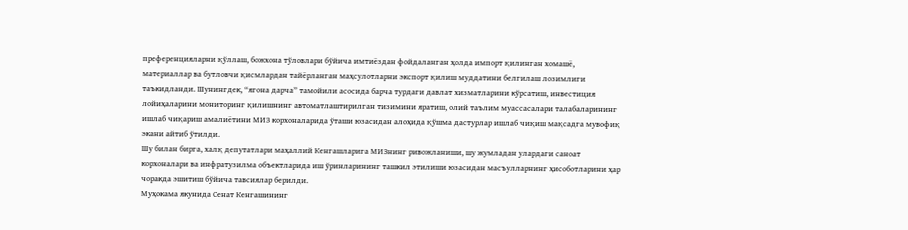преференцияларни қўллаш, божхона тўловлари бўйича имтиёздан фойдаланган ҳолда импорт қилинган хомашё, материаллар ва бутловчи қисмлардан тайёрланган маҳсулотларни экспорт қилиш муддатини белгилаш лозимлиги таъкидланди. Шунингдек, “ягона дарча” тамойили асосида барча турдаги давлат хизматларини кўрсатиш, инвестиция лойиҳаларини мониторинг қилишнинг автоматлаштирилган тизимини яратиш, олий таълим муассасалари талабаларининг ишлаб чиқариш амалиётини МИЗ корхоналарида ўташи юзасидан алоҳида қўшма дастурлар ишлаб чиқиш мақсадга мувофиқ экани айтиб ўтилди.
Шу билан бирга, халқ депутатлари маҳаллий Кенгашларига МИЗнинг ривожланиши, шу жумладан улардаги саноат корхоналари ва инфратузилма объектларида иш ўринларининг ташкил этилиши юзасидан масъулларнинг ҳисоботларини ҳар чоракда эшитиш бўйича тавсиялар берилди.
Муҳокама якунида Сенат Кенгашининг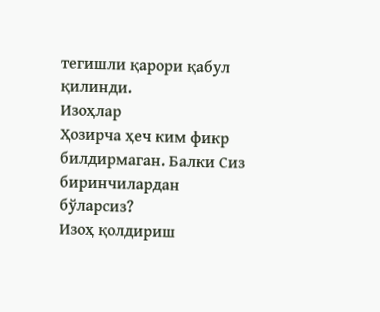тегишли қарори қабул қилинди.
Изоҳлар
Ҳозирча ҳеч ким фикр билдирмаган. Балки Сиз биринчилардан бўларсиз?
Изоҳ қолдириш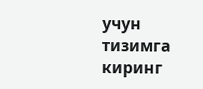учун тизимга киринг